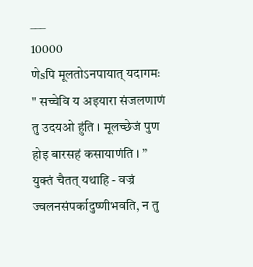___
10000
णेsपि मूलतोऽनपायात् यदागमः " सच्चेवि य अइयारा संजलणाणं तु उदयओ हुंति । मूलच्छेजं पुण होइ बारसहं कसायाणंति । ” युक्तं चैतत् यथाहि - वज्रं ज्वलनसंपर्कादुष्णीभवति, न तु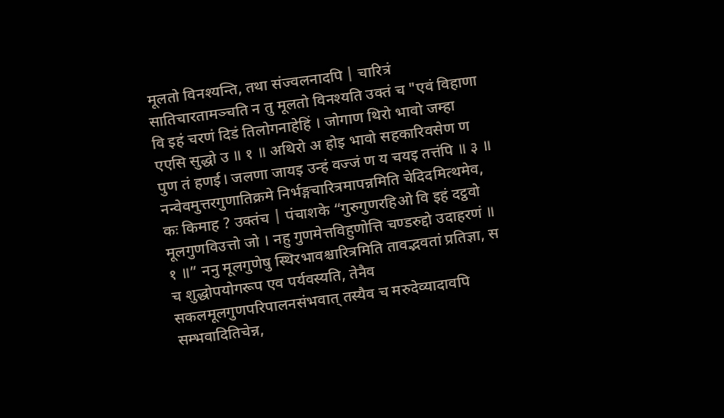मूलतो विनश्यन्ति, तथा संज्वलनादपि | चारित्रं सातिचारतामञ्चति न तु मूलतो विनश्यति उक्तं च "एवं विहाणा वि इहं चरणं दिडं तिलोगनाहेहिं । जोगाण थिरो भावो जम्हा एएसि सुद्धो उ ॥ १ ॥ अथिरो अ होइ भावो सहकारिवसेण ण पुण तं हणई। जलणा जायइ उन्हं वज्जं ण य चयइ तत्तंपि ॥ ३ ॥ नन्वेवमुत्तरगुणातिक्रमे निर्भङ्गचारित्रमापन्नमिति चेदिदमित्थमेव, कः किमाह ? उक्तंच | पंचाशके “गुरुगुणरहिओ वि इहं दट्ठवो मूलगुणविउत्तो जो । नहु गुणमेत्तविहुणोत्ति चण्डरुद्दो उदाहरणं ॥ १ ॥” ननु मूलगुणेषु स्थिरभावश्चारित्रमिति तावद्भवतां प्रतिज्ञा, स च शुद्धोपयोगरूप एव पर्यवस्यति, तेनैव सकलमूलगुणपरिपालनसंभवात् तस्यैव च मरुदेव्यादावपि सम्भवादितिचेन्न,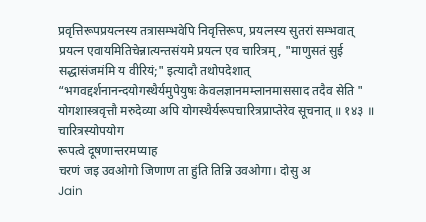प्रवृत्तिरूपप्रयत्नस्य तत्रासम्भवेपि निवृत्तिरूप, प्रयत्नस्य सुतरां सम्भवात् प्रयत्न एवायमितिचेन्नात्यन्तसंयमे प्रयत्न एव चारित्रम्, "माणुसतं सुई सद्धासंजमंमि य वीरियं;" इत्यादौ तथोपदेशात् “भगवद्दर्शनानन्दयोगस्थैर्यमुपेयुषः केवलज्ञानमम्लानमाससाद तदैव सेति " योगशास्त्रवृत्तौ मरुदेव्या अपि योगस्थैर्यरूपचारित्रप्राप्तेरेव सूचनात् ॥ १४३ ॥ चारित्रस्योपयोग
रूपत्वे दूषणान्तरमप्याह
चरणं जइ उवओगो जिणाण ता हुंति तिन्नि उवओगा। दोसु अ
Jain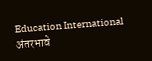Education International
अंतरभावे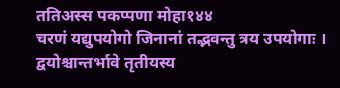ततिअस्स पकप्पणा मोहा१४४
चरणं यद्युपयोगो जिनानां तद्भवन्तु त्रय उपयोगाः । द्वयोश्चान्तर्भावे तृतीयस्य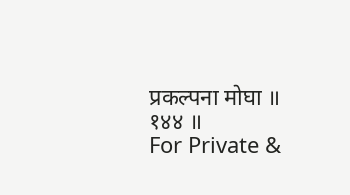प्रकल्पना मोघा ॥ १४४ ॥
For Private &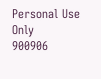Personal Use Only
900906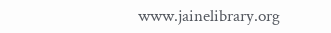www.jainelibrary.org